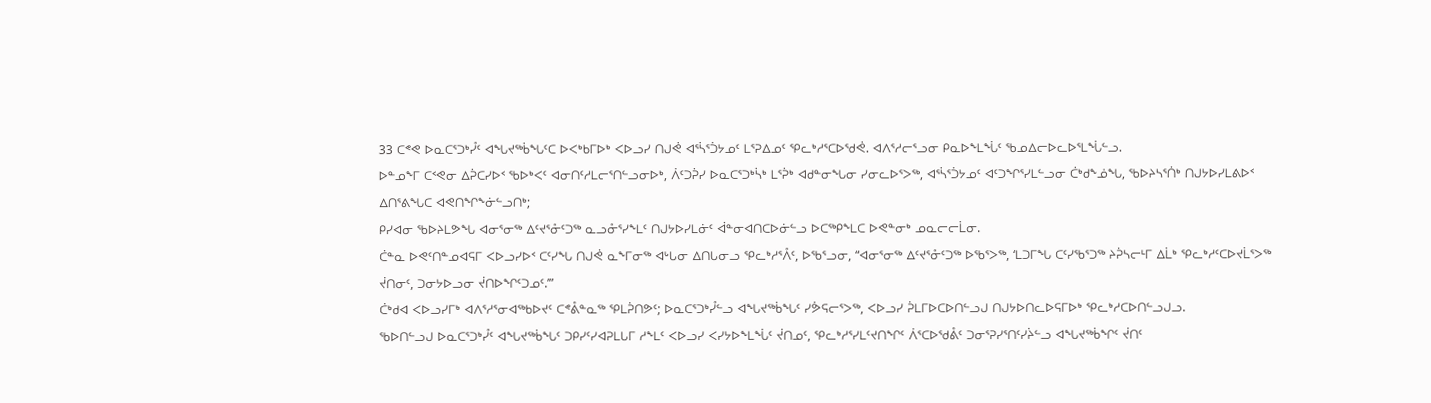33 ᑕᕝᕙ ᐅᓇᑕᕐᑐᒃᓮᑦ ᐊᖓᔪᖅᑳᖓᑦᑕ ᐅᐸᒃᑲᒥᐅᒃ ᐸᐅᓗᓯ ᑎᒍᕚ ᐊᕐᓵᕐᑑᔭᓄᑦ ᒪᕐᕈᐃᓄᑦ ᕿᓚᒃᓱᕐᑕᐅᖁᕚ. ᐊᐱᕐᓱᓕᕐᓗᓂ ᑭᓇᐅᖕᒪᖔᑦ ᖃᓄᐃᓕᐅᓚᐅᕐᒪᖔᓪᓗ.
ᐅᓐᓄᖕᒥ ᑕᑉᕙᓂ ᐃᕉᑕᓯᐅᑉ ᖃᐅᒃᐸᑦ ᐊᓂᑎᑦᓱᒪᓕᕐᑎᓪᓗᓂᐅᒃ, ᐲᑦᑐᕉᓯ ᐅᓇᑕᕐᑐᒃᓵᒃ ᒪᕐᕉᒃ ᐊᑯᓐᓂᖓᓂ ᓯᓂᓚᐅᕐᐳᖅ, ᐊᕐᓵᕐᑑᔭᓄᑦ ᐊᑦᑐᖏᕐᓯᒪᓪᓗᓂ ᑖᒃᑯᖕᓅᖓ, ᖃᐅᔨᓴᕐᑏᒃ ᑎᒍᔭᐅᓯᒪᕕᐅᑉ ᐃᑎᕐᕕᖓᑕ ᐊᕙᑎᖏᖕᓃᓪᓗᑎᒃ;
ᑭᓯᐊᓂ ᖃᐅᔨᒪᕗᖓ ᐊᓂᕐᓂᖅ ᐃᑦᔪᕐᓁᑦᑐᖅ ᓇᓗᓁᕐᓯᖕᒪᑦ ᑎᒍᔭᐅᓯᒪᓃᑦ ᐋᓐᓂᐊᑎᑕᐅᓃᓪᓗ ᐅᑕᖅᑭᖕᒪᑕ ᐅᕙᓐᓂᒃ ᓄᓇᓕᓕᒫᓂ.
ᑖᓐᓇ ᐅᕙᑦᑎᓐᓄᐊᕋᒥ ᐸᐅᓗᓯᐅᑉ ᑕᑦᓯᖓ ᑎᒍᕚ ᓇᖕᒥᓂᖅ ᐊᒡᒐᓂ ᐃᑎᒐᓂᓗ ᕿᓚᒃᓱᕐᐰᑦ, ᐅᖃᕐᓗᓂ, “ᐊᓂᕐᓂᖅ ᐃᑦᔪᕐᓁᑦᑐᖅ ᐅᖃᕐᐳᖅ, ‘ᒪᑐᒥᖓ ᑕᑦᓯᖃᕐᑐᖅ ᔨᕉᓴᓕᒻᒥ ᐃᒫᒃ ᕿᓚᒃᓱᑦᑕᐅᔪᒫᕐᐳᖅ ᔫᑎᓂᑦ, ᑐᓂᔭᐅᓗᓂ ᔫᑎᐅᖏᑦᑐᓄᑦ.’”
ᑖᒃᑯᐊ ᐸᐅᓗᓯᒥᒃ ᐊᐱᕐᓱᕐᓂᐊᖅᑲᐅᔪᑦ ᑕᕝᕔᓐᓇᖅ ᕿᒪᕉᑎᕗᑦ; ᐅᓇᑕᕐᑐᒃᓮᓪᓗ ᐊᖓᔪᖅᑳᖓᑦ ᓯᕘᕋᓕᕐᐳᖅ, ᐸᐅᓗᓯ ᕉᒪᒥᐅᑕᐅᑎᓪᓗᒍ ᑎᒍᔭᐅᑎᓚᐅᕋᒥᐅᒃ ᕿᓚᒃᓱᑕᐅᑎᓪᓗᒍᓗ.
ᖃᐅᑎᓪᓗᒍ ᐅᓇᑕᕐᑐᒃᓮᑦ ᐊᖓᔪᖅᑳᖓᑦ ᑐᑭᓯᑦᓯᐊᕈᒪᒐᒥ ᓱᖕᒪᑦ ᐸᐅᓗᓯ ᐸᓯᔭᐅᖕᒪᖔᑦ ᔫᑎᓄᑦ, ᕿᓚᒃᓱᕐᓯᒪᑦᔪᑎᖏᑦ ᐲᕐᑕᐅᖁᕔᑦ ᑐᓂᕐᕈᓯᕐᑎᑦᓯᔩᓪᓗ ᐊᖓᔪᖅᑳᖏᑦ ᔫᑎᑦ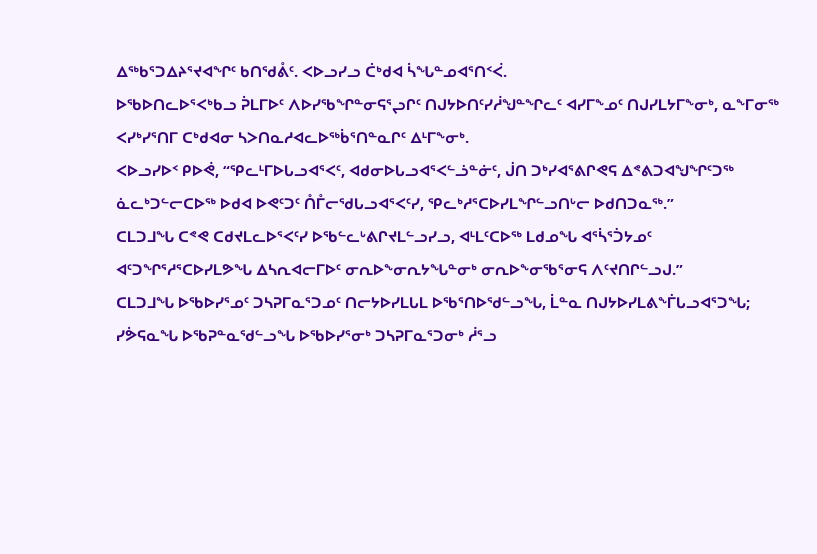ᐃᖅᑲᕐᑐᐃᔨᕐᔪᐊᖏᑦ ᑲᑎᖁᕔᑦ. ᐸᐅᓗᓯᓗ ᑖᒃᑯᐊ ᓵᖓᓐᓄᐊᕐᑎᑉᐹ.
ᐅᖃᐅᑎᓚᐅᕐᐸᒃᑲᓗ ᕉᒪᒥᐅᑦ ᐱᐅᓯᖃᖏᓐᓂᕋᕐᖢᒋᑦ ᑎᒍᔭᐅᑎᑦᓯᓲᖑᓐᖏᓚᑦ ᐊᓯᒥᖕᓄᑦ ᑎᒍᓯᒪᔭᒥᖕᓂᒃ, ᓇᖕᒥᓂᖅ ᐸᓯᒃᓯᕐᑎᒥ ᑕᒃᑯᐊᓂ ᓴᐳᑎᓇᓱᐊᓚᐅᖅᑳᕐᑎᓐᓇᒋᑦ ᐃᒻᒥᖕᓂᒃ.
ᐸᐅᓗᓯᐅᑉ ᑭᐅᕚ, “ᕿᓚᒻᒥᐅᒐᓗᐊᕐᐸᑦ, ᐊᑯᓂᐅᒐᓗᐊᕐᐸᓪᓘᓐᓃᑦ, ᒎᑎ ᑐᒃᓯᐊᕐᕕᒋᕙᕋ ᐃᕝᕕᑐᐊᖑᖏᑦᑐᖅ ᓈᓚᒃᑐᓪᓕᑕᐅᖅ ᐅᑯᐊ ᐅᕙᑦᑐᑦ ᑍᒤᓕᖁᒐᓗᐊᕐᐸᑦᓯ, ᕿᓚᒃᓱᕐᑕᐅᓯᒪᖏᓪᓗᑎᒡᓕ ᐅᑯᑎᑐᓇᖅ.”
ᑕᒪᑐᒧᖓ ᑕᕝᕙ ᑕᑯᔪᒪᓚᐅᕐᐸᑦᓯ ᐅᖃᓪᓚᒡᕕᒋᔪᒪᓪᓗᓯᓗ, ᐊᒻᒪᑦᑕᐅᖅ ᒪᑯᓄᖓ ᐊᕐᓵᕐᑑᔭᓄᑦ ᐊᑦᑐᖏᕐᓱᕐᑕᐅᓯᒪᕗᖓ ᐃᓴᕆᐊᓕᒥᐅᑦ ᓂᕆᐅᖕᓂᕆᔭᖓᓐᓂᒃ ᓂᕆᐅᖕᓂᖃᕐᓂᕋ ᐱᑦᔪᑎᒋᓪᓗᒍ.”
ᑕᒪᑐᒧᖓ ᐅᖃᐅᓯᕐᓄᑦ ᑐᓴᕈᒥᓇᕐᑐᓄᑦ ᑎᓕᔭᐅᓯᒪᒐᒪ ᐅᖃᕐᑎᐅᖁᓪᓗᖓ, ᒫᓐᓇ ᑎᒍᔭᐅᓯᒪᕕᖕᒦᒐᓗᐊᕐᑐᖓ; ᓯᕘᕋᓇᖓ ᐅᖃᕈᓐᓇᖁᓪᓗᖓ ᐅᖃᐅᓯᕐᓂᒃ ᑐᓴᕈᒥᓇᕐᑐᓂᒃ ᓲᕐᓗ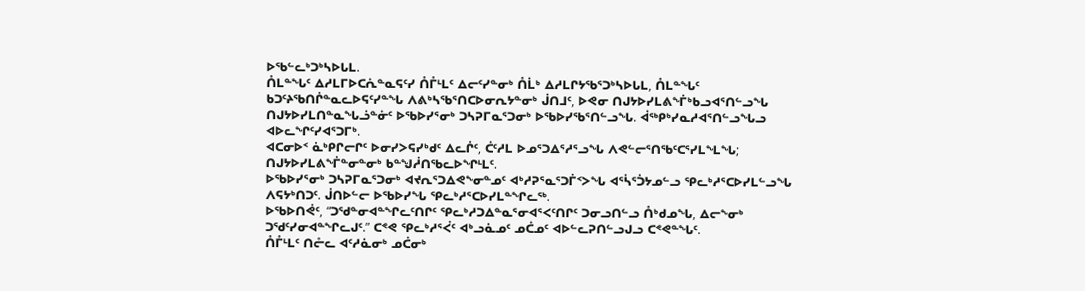ᐅᖃᓪᓚᒃᑐᒃᓴᐅᒐᒪ.
ᑍᒪᓐᖓᑦ ᐃᓱᒪᒥᐅᑕᕇᓐᓇᕋᑦᓯ ᑍᒤᒻᒪᑦ ᐃᓕᑦᓯᓐᓂᒃ ᑍᒫᒃ ᐃᓱᒪᒋᔭᖃᕐᑐᒃᓴᐅᒐᒪ, ᑍᒪᓐᖓᑦ ᑲᑐᑦᔨᖃᑎᒌᓐᓇᓚᐅᕋᑦᓯᓐᖓ ᐱᕕᒃᓴᖃᕐᑎᑕᐅᓂᕆᔭᓐᓂᒃ ᒎᑎᒧᑦ, ᐅᕙᓂ ᑎᒍᔭᐅᓯᒪᕕᖕᒦᒃᑲᓗᐊᕐᑎᓪᓗᖓ ᑎᒍᔭᐅᓯᒪᑎᓐᓇᖓᓘᓐᓃᑦ ᐅᖃᐅᓯᕐᓂᒃ ᑐᓴᕈᒥᓇᕐᑐᓂᒃ ᐅᖃᐅᓯᖃᕐᑎᓪᓗᖓ. ᐋᖅᑭᒃᓯᓇᓱᐊᕐᑎᓪᓗᖓᓗ ᐊᐅᓚᖏᑦᓯᐊᕐᑐᒥᒃ.
ᐊᑕᓂᐅᑉ ᓈᒃᑭᒋᓕᒋᑦ ᐅᓂᓯᐳᕋᓯᒃᑯᑦ ᐃᓚᒌᑦ, ᑖᑦᓱᒪ ᐅᓄᕐᑐᐃᕐᓱᕐᓗᖓ ᐱᕙᓪᓕᕐᑎᖃᑦᑕᕐᓯᒪᖕᒪᖓ; ᑎᒍᔭᐅᓯᒪᕕᖕᒦᓐᓂᓐᓂᒃ ᑲᓐᖑᓲᑎᖃᓚᐅᖏᒻᒪᑦ.
ᐅᖃᐅᓯᕐᓂᒃ ᑐᓴᕈᒥᓇᕐᑐᓂᒃ ᐊᔪᕆᕐᑐᐃᕙᖕᓂᓐᓄᑦ ᐊᒃᓱᕈᕐᓇᕐᑐᒦᑉᐳᖓ ᐊᕐᓵᕐᑑᔭᓄᓪᓗ ᕿᓚᒃᓱᕐᑕᐅᓯᒪᓪᓗᖓ ᐱᕋᔭᒃᑎᑐᑦ. ᒎᑎᐅᓪᓕ ᐅᖃᐅᓯᖓ ᕿᓚᒃᓱᕐᑕᐅᓯᒪᓐᖏᓚᖅ.
ᐅᖃᐅᑎᕚᑦ, “ᑐᖁᓐᓂᐊᓐᖏᓚᑦᑎᒋᑦ ᕿᓚᒃᓱᑐᐃᓐᓇᕐᓂᐊᕐᐸᑦᑎᒋᑦ ᑐᓂᓗᑎᓪᓗ ᑍᒃᑯᓄᖓ, ᐃᓕᖕᓂᒃ ᑐᖁᑦᓯᓂᐊᓐᖏᓚᒍᑦ.” ᑕᕝᕙ ᕿᓚᒃᓱᕐᐹᑦ ᐊᒃᓗᓈᓄᑦ ᓄᑖᓄᑦ ᐊᐅᓪᓚᕈᑎᓪᓗᒍᓗ ᑕᕝᕙᓐᖓᑦ.
ᑍᒤᒻᒪᑦ ᑎᓔᓚ ᐊᑦᓱᓈᓂᒃ ᓄᑖᓂᒃ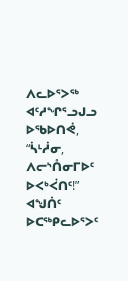ᐱᓚᐅᕐᐳᖅ ᐊᑦᓱᖏᕐᓗᒍᓗ ᐅᖃᐅᑎᕚ, “ᓵᒻᓲᓂ, ᐱᓕᔅᑍᓂᒥᐅᑦ ᐅᐸᒃᐹᑎᑦ!” ᐊᖑᑏᑦ ᐅᑕᖅᑭᓚᐅᕐᐳᑦ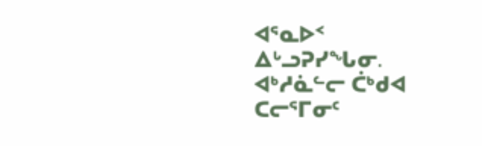ᐊᕐᓇᐅᑉ ᐃᒡᓗᕈᓯᖓᓂ. ᐊᒃᓱᓈᓪᓕ ᑖᒃᑯᐊ ᑕᓕᕐᒥᓂᑦ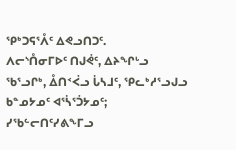ᕿᒃᑐᕋᕐᐰᑦ ᐃᕙᓗᑎᑐᑦ.
ᐱᓕᔅᑍᓂᒥᐅᑦ ᑎᒍᕚᑦ, ᐃᔨᖏᒡᓗ ᖃᕐᓗᒋᒃ, ᐂᑎᑉᐹᓗ ᒑᓴᒧᑦ, ᕿᓚᒃᓱᕐᓗᒍᓗ ᑲᓐᓄᔭᓄᑦ ᐊᕐᓵᕐᑑᔭᓄᑦ; ᓯᖃᓪᓕᑎᑦᓯᕕᖕᒥᓗ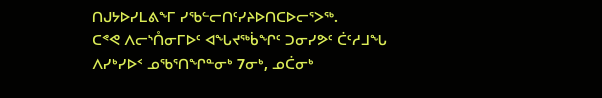ᑎᒍᔭᐅᓯᒪᕕᖕᒥ ᓯᖃᓪᓕᑎᑦᓯᔨᐅᑎᑕᐅᓕᕐᐳᖅ.
ᑕᕝᕙ ᐱᓕᔅᑍᓂᒥᐅᑦ ᐊᖓᔪᖅᑳᖏᑦ ᑐᓂᓯᕗᑦ ᑖᑦᓱᒧᖓ ᐱᓯᒃᓯᐅᑉ ᓄᖃᕐᑎᖏᓐᓂᒃ 7ᓂᒃ, ᓄᑖᓂᒃ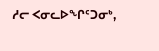ᓱᓕ ᐸᓂᓚᐅᖏᑦᑐᓂᒃ,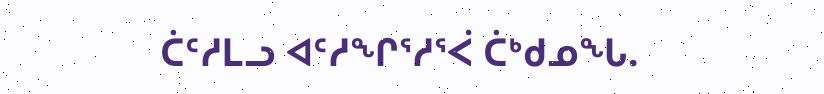ᑖᑦᓱᒪᓗ ᐊᑦᓱᖏᕐᓱᕐᐹ ᑖᒃᑯᓄᖓ.